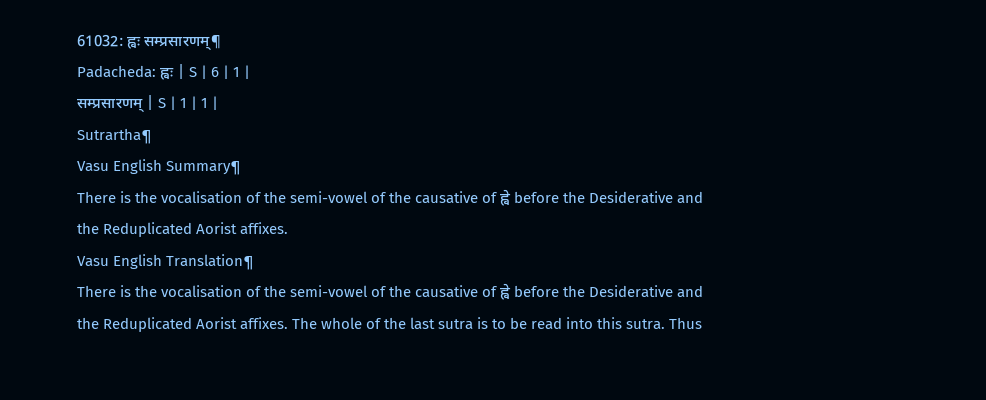61032: ह्वः सम्प्रसारणम्¶
Padacheda: ह्वः | S | 6 | 1 |
सम्प्रसारणम् | S | 1 | 1 |
Sutrartha¶
Vasu English Summary¶
There is the vocalisation of the semi-vowel of the causative of ह्वे before the Desiderative and the Reduplicated Aorist affixes.
Vasu English Translation¶
There is the vocalisation of the semi-vowel of the causative of ह्वे before the Desiderative and the Reduplicated Aorist affixes. The whole of the last sutra is to be read into this sutra. Thus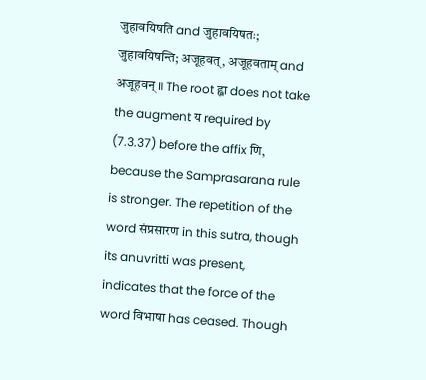जुहावयिषति and जुहावयिषतः; जुहावयिषन्ति; अजूहवत्, अजूहवताम् and अजूहवन् ॥ The root ह्वा does not take the augment य required by (7.3.37) before the affix णि, because the Samprasarana rule is stronger. The repetition of the word संप्रसारण in this sutra, though its anuvritti was present, indicates that the force of the word विभाषा has ceased. Though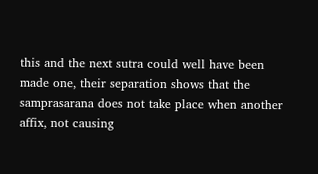this and the next sutra could well have been made one, their separation shows that the samprasarana does not take place when another affix, not causing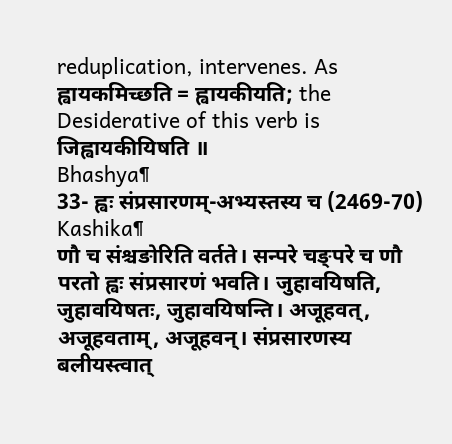reduplication, intervenes. As ह्वायकमिच्छति = ह्वायकीयति; the Desiderative of this verb is जिह्वायकीयिषति ॥
Bhashya¶
33- ह्वः संप्रसारणम्-अभ्यस्तस्य च (2469-70)
Kashika¶
णौ च संश्चङोरिति वर्तते। सन्परे चङ्परे च णौ परतो ह्वः संप्रसारणं भवति। जुहावयिषति, जुहावयिषतः, जुहावयिषन्ति। अजूहवत्, अजूहवताम्, अजूहवन्। संप्रसारणस्य बलीयस्त्वात्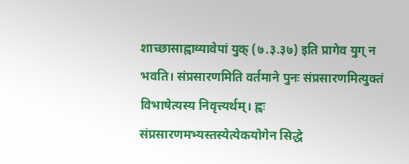शाच्छासाह्वाव्यावेपां युक् (७.३.३७) इति प्रागेव युग् न भवति। संप्रसारणमिति वर्तमाने पुनः संप्रसारणमित्युक्तं विभाषेत्यस्य निवृत्त्यर्थम्। ह्वः संप्रसारणमभ्यस्तस्येत्येकयोगेन सिद्धे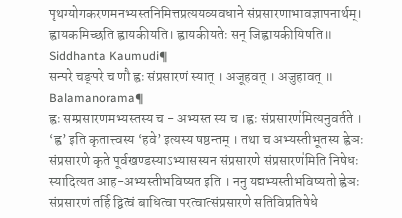पृथग्योगकरणमनभ्यस्तनिमित्तप्रत्ययव्यवधाने संप्रसारणाभावज्ञापनार्थम्। ह्वायकमिच्छति ह्वायकीयति। ह्वायकीयतेः सन् जिह्वायकीयिषति॥
Siddhanta Kaumudi¶
सन्परे चङ्परे च णौ ह्वः संप्रसारणं स्यात् । अजूहवत् । अजुहावत् ॥
Balamanorama¶
ह्वः सम्प्रसारणमभ्यस्तस्य च - अभ्यस्त स्य च ।ह्वः संप्रसारण॑मित्यनुवर्तते । ‘ह्व’ इति कृतात्त्वस्य ‘हवे’ इत्यस्य षष्ठन्तम् । तथा च अभ्यस्तीभूतस्य ह्वेञः संप्रसारणे कृते पूर्वखण्डस्याऽभ्यासस्यन संप्रसारणे संप्रसारण॑मिति निषेधः स्यादित्यत आह-अभ्यस्तीभविष्यत इति । ननु यद्यभ्यस्तीभविष्यतो ह्वेञः संप्रसारणं तर्हि द्वित्वं बाधित्वा परत्वात्संप्रसारणे सतिविप्रतिषेधे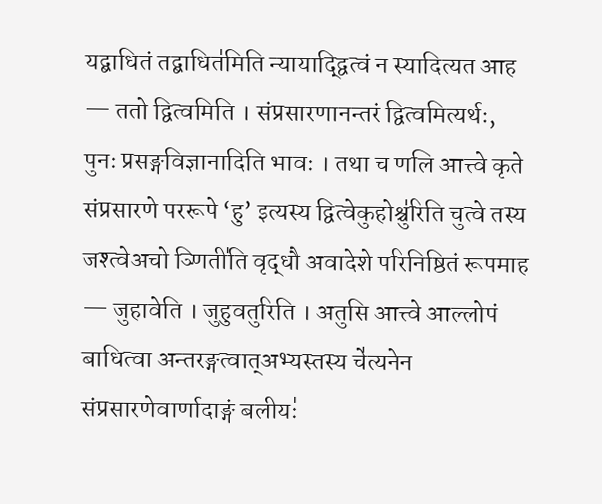यद्बाधितं तद्बाधित॑मिति न्यायाद्द्वित्वं न स्यादित्यत आह — ततो द्वित्वमिति । संप्रसारणानन्तरं द्वित्वमित्यर्थः, पुनः प्रसङ्गविज्ञानादिति भावः । तथा च णलि आत्त्वे कृते संप्रसारणे पररूपे ‘हु’ इत्यस्य द्वित्वेकुहोश्चु॑रिति चुत्वे तस्य जश्त्वेअचो ञ्णिती॑ति वृद्धौ अवादेशे परिनिष्ठितं रूपमाह — जुहावेति । जुहुवतुरिति । अतुसि आत्त्वे आल्लोपं बाधित्वा अन्तरङ्गत्वात्अभ्यस्तस्य चे॑त्यनेन संप्रसारणेवार्णादाङ्गं बलीयः॑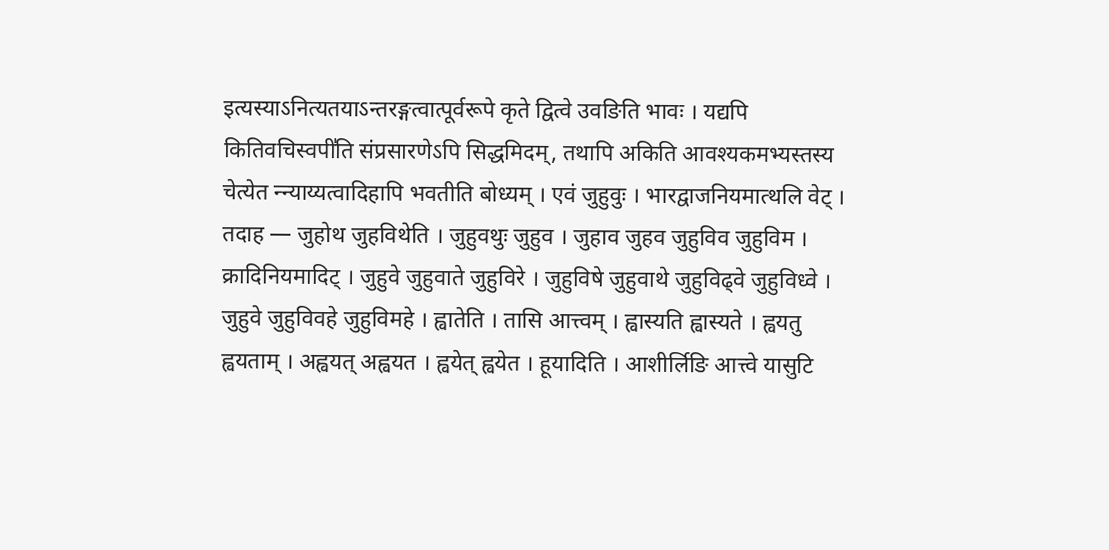इत्यस्याऽनित्यतयाऽन्तरङ्गत्वात्पूर्वरूपे कृते द्वित्वे उवङिति भावः । यद्यपि कितिवचिस्वपी॑ति संप्रसारणेऽपि सिद्धमिदम्, तथापि अकिति आवश्यकमभ्यस्तस्य चेत्येत न्न्याय्यत्वादिहापि भवतीति बोध्यम् । एवं जुहुवुः । भारद्वाजनियमात्थलि वेट् । तदाह — जुहोथ जुहविथेति । जुहुवथुः जुहुव । जुहाव जुहव जुहुविव जुहुविम । क्रादिनियमादिट् । जुहुवे जुहुवाते जुहुविरे । जुहुविषे जुहुवाथे जुहुविढ्वे जुहुविध्वे । जुहुवे जुहुविवहे जुहुविमहे । ह्वातेति । तासि आत्त्वम् । ह्वास्यति ह्वास्यते । ह्वयतु ह्वयताम् । अह्वयत् अह्वयत । ह्वयेत् ह्वयेत । हूयादिति । आशीर्लिङि आत्त्वे यासुटि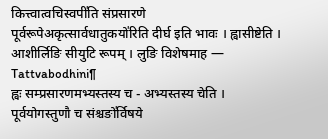कित्त्वात्वचिस्वपी॑ति संप्रसारणे पूर्वरूपेअकृत्सार्वधातुकयो॑रिति दीर्घ इति भावः । ह्वासीष्टेति । आशीर्लिङि सीयुटि रूपम् । लुङि विशेषमाह —
Tattvabodhini¶
ह्वः सम्प्रसारणमभ्यस्तस्य च - अभ्यस्तस्य चेति । पूर्वयोगस्तुणौ च संश्चङो॑र्विषये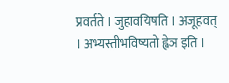प्रवर्तते । जुहावयिषति । अजूहवत् । अभ्यस्तीभविष्यतो ह्वेञ इति ।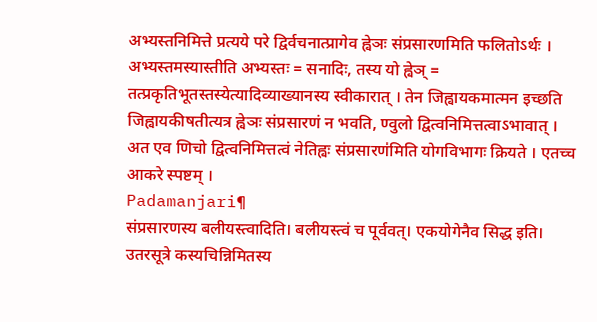अभ्यस्तनिमित्ते प्रत्यये परे द्विर्वचनात्प्रागेव ह्वेञः संप्रसारणमिति फलितोऽर्थः । अभ्यस्तमस्यास्तीति अभ्यस्तः = सनादिः, तस्य यो ह्वेञ् = तत्प्रकृतिभूतस्तस्येत्यादिव्याख्यानस्य स्वीकारात् । तेन जिह्वायकमात्मन इच्छति जिह्वायकीषतीत्यत्र ह्वेञः संप्रसारणं न भवति, ण्वुलो द्वित्वनिमित्तत्वाऽभावात् । अत एव णिचो द्वित्वनिमित्तत्वं नेतिह्वः संप्रसारण॑मिति योगविभागः क्रियते । एतच्च आकरे स्पष्टम् ।
Padamanjari¶
संप्रसारणस्य बलीयस्त्वादिति। बलीयस्त्वं च पूर्ववत्। एकयोगेनैव सिद्ध इति। उतरसूत्रे कस्यचिन्निमितस्य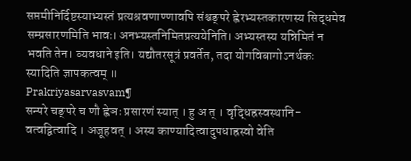सप्तमीनिर्दिष्टस्याभ्यस्तं प्रत्यश्रवणाण्णावपि संश्चङ्परे ह्वेरभ्यस्तकारणस्य सिद्धमेव सम्प्रसारणमिति भावः। अनभ्यस्तनिमितप्रत्ययेनिति। अभ्यस्तस्य यन्निमितं न भवति तेन। व्यवधाने इति। यद्यौतरसूत्रं प्रवर्तेत, तदा योगविबागोऽनर्थकः स्यादिति ज्ञापकत्वम् ॥
Prakriyasarvasvam¶
सन्परे चङ्परे च णौ ह्वेञः प्रसारणं स्यात् । हु अ त् । वृद्धिह्रस्वस्थानि- वत्वद्वित्वादि । अजूहवत् । अस्य काण्यादित्वादुपधाह्रस्वो वेति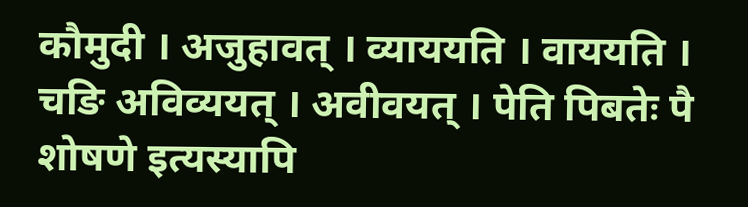कौमुदी । अजुहावत् । व्याययति । वाययति । चङि अविव्ययत् । अवीवयत् । पेति पिबतेः पै शोषणे इत्यस्यापि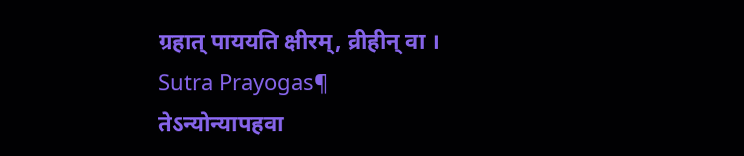ग्रहात् पाययति क्षीरम्, व्रीहीन् वा ।
Sutra Prayogas¶
तेऽन्योन्यापहवा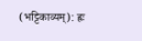(भट्टिकाव्यम्): ह्रः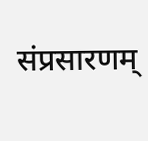संप्रसारणम्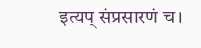इत्यप् संप्रसारणं च।